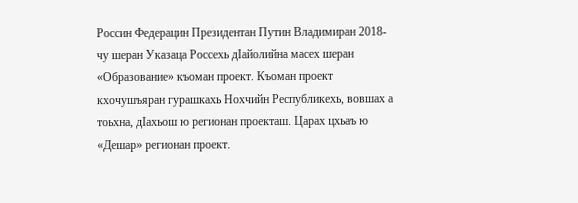Россин Федерацин Президентан Путин Владимиран 2018-чу шеран Указаца Россехь дIайолийна масех шеран «Образование» къоман проект. Къоман проект кхочушъяран гурашкахь Нохчийн Республикехь, вовшах а тоьхна, дIахьош ю регионан проекташ. Царах цхьаъ ю «Дешар» регионан проект.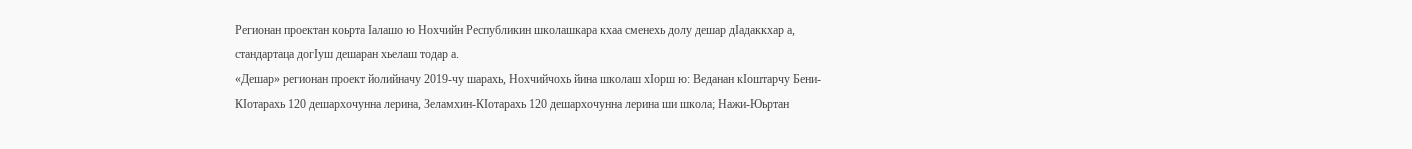Регионан проектан коьрта Iалашо ю Нохчийн Республикин школашкара кхаа сменехь долу дешар дIадаккхар а, стандартаца догIуш дешаран хьелаш тодар а.
«Дешар» регионан проект йолийначу 2019-чу шарахь, Нохчийчохь йина школаш хIорш ю: Веданан кIоштарчу Бени-КIотарахь 120 дешархочунна лерина, Зеламхин-КIотарахь 120 дешархочунна лерина ши школа; Нажи-Юьртан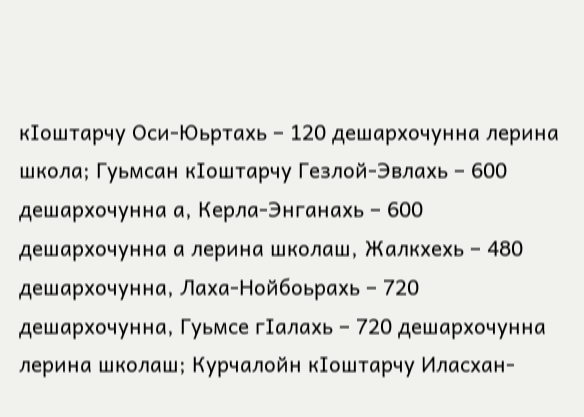кIоштарчу Оси-Юьртахь – 120 дешархочунна лерина школа; Гуьмсан кIоштарчу Гезлой-Эвлахь – 600 дешархочунна а, Керла-Энганахь – 600 дешархочунна а лерина школаш, Жалкхехь – 480 дешархочунна, Лаха-Нойбоьрахь – 720 дешархочунна, Гуьмсе гIалахь – 720 дешархочунна лерина школаш; Курчалойн кIоштарчу Иласхан-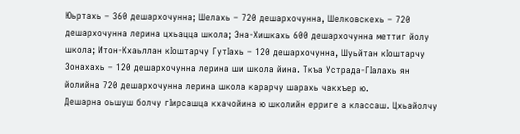Юьртахь – 360 дешархочунна; Шелахь – 720 дешархочунна, Шелковскехь – 720 дешархочунна лерина цхьацца школа; Эна-Хишкахь 600 дешархочунна меттиг йолу школа; Итон-Кхаьллан кIоштарчу ГутIахь – 120 дешархочунна, Шуьйтан кIоштарчу Зонахахь – 120 дешархочунна лерина ши школа йина. Ткъа Устрада-ГIалахь ян йолийна 720 дешархочунна лерина школа карарчу шарахь чакхъер ю.
Дешарна оьшуш болчу гIирсашца кхачойина ю школийн ерриге а классаш. Цхьайолчу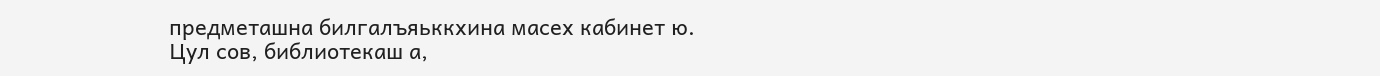предметашна билгалъяьккхина масех кабинет ю.
Цул сов, библиотекаш а,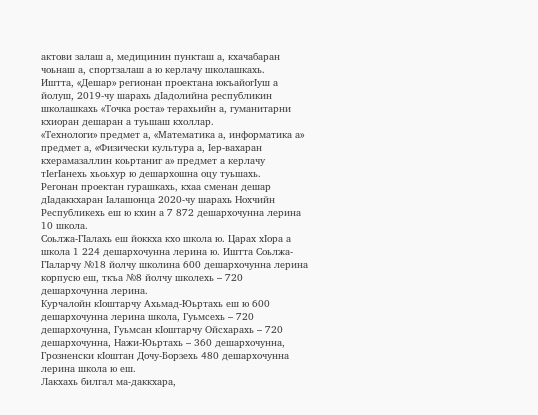актови залаш а, медицинин пункташ а, кхачабаран чоьнаш а, спортзалаш а ю керлачу школашкахь.
Иштта, «Дешар» регионан проектана юкъайогIуш а йолуш, 2019-чу шарахь дIадолийна республикин школашкахь «Точка роста» терахьийн а, гуманитарни кхиоран дешаран а туьшаш кхоллар.
«Технологи» предмет а, «Математика а, информатика а» предмет а, «Физически культура а, Iер-вахаран кхерамазаллин коьртаниг а» предмет а керлачу тIегIанехь хьоьхур ю дешархошна оцу туьшахь.
Регонан проектан гурашкахь, кхаа сменан дешар дIадаккхаран Iалашонца 2020-чу шарахь Нохчийн Республикехь еш ю кхин а 7 872 дешархочунна лерина 10 школа.
Соьлжа-ГIалахь еш йоккха кхо школа ю. Царах хIора а школа 1 224 дешархочунна лерина ю. Иштта Соьлжа-ГIаларчу №18 йолчу школина 600 дешархочунна лерина корпусю еш, ткъа №8 йолчу школехь – 720 дешархочунна лерина.
Курчалойн кIоштарчу Ахьмад-Юьртахь еш ю 600 дешархочунна лерина школа, Гуьмсехь – 720 дешархочунна, Гуьмсан кIоштарчу Ойсхарахь – 720 дешархочунна, Нажи-Юьртахь – 360 дешархочунна, Грозненски кIоштан Дочу-Борзехь 480 дешархочунна лерина школа ю еш.
Лакхахь билгал ма-даккхара,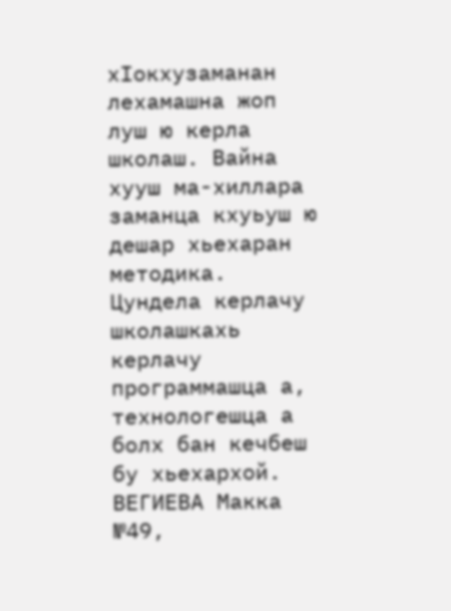хIокхузаманан лехамашна жоп луш ю керла школаш. Вайна хууш ма-хиллара заманца кхуьуш ю дешар хьехаран методика. Цундела керлачу школашкахь керлачу программашца а, технологешца а болх бан кечбеш бу хьехархой.
ВЕГИЕВА Макка
№49,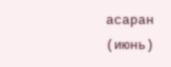асаран (июнь)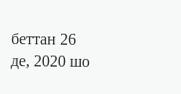беттан 26 де, 2020 шо